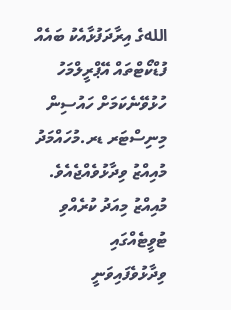اللهގެ އިރާދަފުޅާއެކު ބައެއް ފުޑްކޯޓްތައް އޭޕްރީލްމަހު ހުޅުވޭނެކަމަށް ހައުސިން މިނިސްޓަރ ޑރ.މުހައްމަދު މުއިއްޒު ވިދާޅުވެއްޖެއެވެ.
މުއިއްޒު މިއަދު ކުރެއްވި ޓުވީޓެއްގައި ވިދާޅުވެފައިވަނީ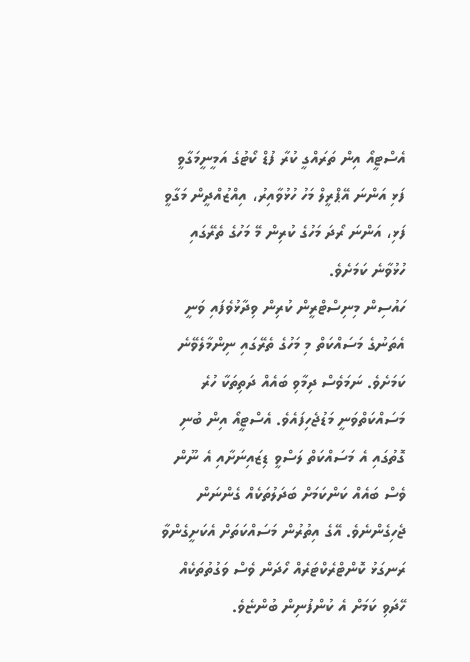އެސްޓީއޯ އިން ތަރައްގީ ކުރާ ފުޑް ކޯޓުގެ އަމީނީމަގާވީ ފަޅި އަންނަ އޭޕްރީލް މަހު ހުޅުވާއިރު، އިއްޒުއްދީން މަގާވީ ފަޅި، އަންނަ ރޯދަ މަހުގެ ކުރިން މޭ މަހުގެ ތެރޭގައި ހުޅުވާނެ ކަމަށެވެ.
ހައުސިން މިނިސްޓްރީން ކުރިން ވިދާޅުވެފައި ވަނީ އެތަނުގެ މަސައްކަތް މި މަހުގެ ތެރޭގައި ނިންމާލެވޭނެ ކަމަށެވެ. ނަމަވެސް ދިމާވި ބައެއް ދަތިތަކާ ހުރެ މަސައްކަތްވަނީ މަޑުޖެހިފައެވެ. އެސްޓީއޯ އިން ބުނި ގޮތުގައި އެ މަސައްކަތް ލަސްވީ ޑިޒައިނަށާއި އެ ނޫން ވެސް ބައެއް ކަންކަމަށް ބަދަލުތަކެއް ގެންނަން ޖެހިގެންނެވެ. އޭގެ އިތުރުން މަސައްކަތަށް އެކަށީގެންވާ ރަނގަޅު ކޮންޓްރެކްޓަރެއް ހޯދަން ވެސް ވަގުތުތަކެއް ހޭދަވި ކަމަށް އެ ކުންފުނިން ބުންޏެވެ.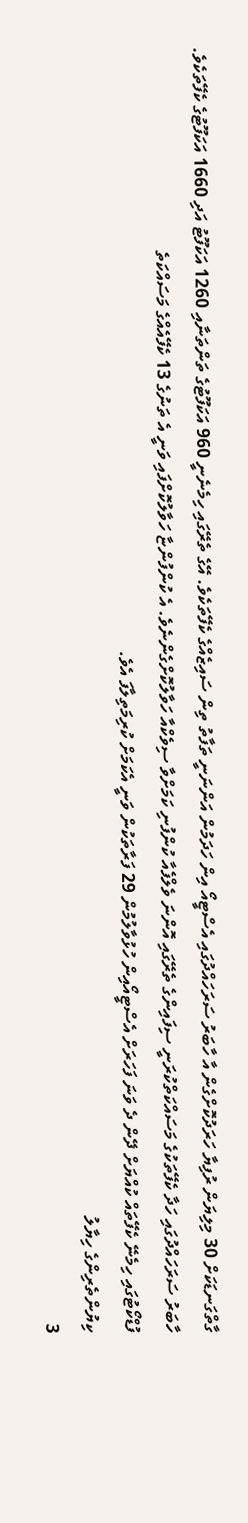ގާތްގަނޑަކަށް 30 މިލިޔަން ރުފިޔާ ހަރަދުކޮށްގެން އާ ހާބަރު ސަރަހައްދުގައި އެސްޓީއޯ އިން ހަދަމުން އަންނަނީ ތަފާތު ތިން ސައިޒެއްގެ ކެފޭތަކެވެ. އޭގެ ތެރޭގައި ހިމެނެނީ 960 އަކަފޫޓުގެ ތަންތަނާއި 1260 އަކަފޫޓު އަދި 1660 އަކަފޫޓުގެ ކެފޭތަކެވެ.
ހާބަރު ސަރަހައްދުގައި ހަދާ ކެފޭތަކުގެ މަސައްކަތްކުރަނީ ސިފައިންގެ ތެރޭގައި އޮންނަ ވެލްފެއާ ކުންފުނި ކަމަށްވާ ސިވެކްއާ ހަވާލުކޮށްގެންނެވެ. އެ ކުންފުންޏާ ހަވާލުކޮށްފައި ވަނީ އެ ތަނުގެ 13 ކެފޭއެއްގެ މަސައްކަތެ
ފުޑްކޯޓުގައި ހިމެނޭ ކެފޭތައް ކުއްޔަށް ދޭން ދެ ވަނަ ފަހަރަށް އެސްޓީއޯއިން ހުޅުވާލުމުން 29 ފަރާތަކުން ވަނީ އެކަމަށް ކުރިމަތިލާފަ އެވެ.
ކިޔުންތެރިންގެ ހިޔާލު
3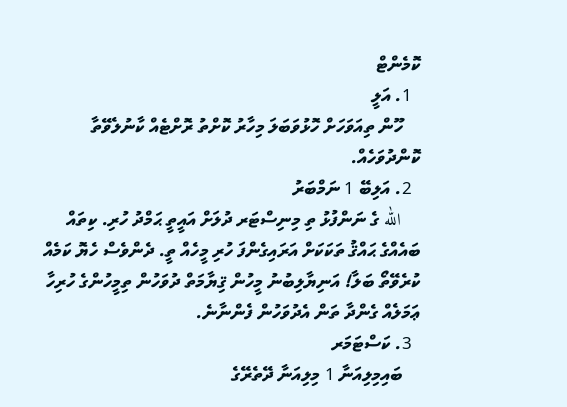ކޮމެންޓް
  1. އަލީ
    ހޫން ތިއަވަހަށް ހޮޅުވަބަލަ މިހާރު ކޮށްތު ރޮށްޓެއް ކާނުލެވޭތާ ކޮންދުވަހެއް.
  2. އަލިބޭ 1 ނަމްބަރު
    الله ގެ ނަންފުޅު ތި މިނިސްޓަރ ދުލަށް އައީތީ ޙަމްދު ހުރި. ކިތައް ބައެއްގެ ޙައްޤު ތަކަކަށް އަރައިގެންފަ ހުރި މީހެއް ތީ. ދެންވެސް ހެޔޮ ކަމެއް ކުރެވޭތޯ ބަލާ! އަނިޔާލިބުނު މީހުން ޤިޔާމަތް ދުވަހުން ތިމީހުންގެ ހުރިހާ ޢަމަލެއް ގެންދާ ތަން އެދުވަހުން ފެންނާނެ.
  3. ކަސްޓަމަރ
    ބައިމިލިއަނާ 1 މިލިއަނާ ދޭތެރޭގެ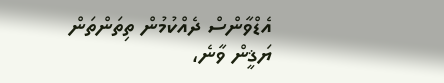އެޑްވާންސް ދެއްކުމުން ތިތަންތަން ޔަޤީން ވާނެ،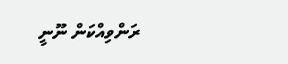ރަންވިއްކަން ނޫނީ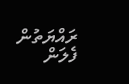ރައްޔަތުން ފެލަން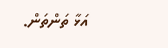އަޅާ ތަންތަން.